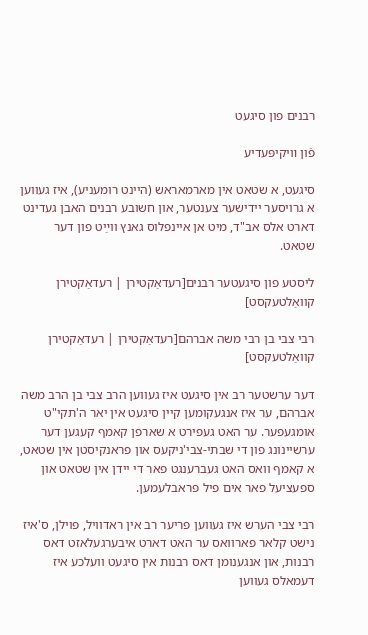רבנים פון סיגעט

פֿון װיקיפּעדיע

סיגעט, א שטאט אין מארמאראש (היינט רומעניע), איז געווען א גרויסער יידישער צענטער, און חשובע רבנים האבן געדינט דארט אלס אב"ד, מיט אן איינפלוס גאנץ ווײַט פון דער שטאט.

ליסטע פון סיגעטער רבנים[רעדאַקטירן | רעדאַקטירן קוואַלטעקסט]

רבי צבי בן רבי משה אברהם[רעדאַקטירן | רעדאַקטירן קוואַלטעקסט]

דער ערשטער רב אין סיגעט איז געווען הרב צבי בן הרב משה אברהם, ער איז אנגעקומען קיין סיגעט אין יאר ה'תקי"ט אומגעפער. ער האט געפירט א שארפן קאמף קעגען דער ערשיינונג פון די שבתי-צבי'ניקעס און פראנקיסטן אין שטאט, א קאמף וואס האט געברענגט פאר די יידן אין שטאט און ספעציעל פאר אים פיל פראבלעמען.

רבי צבי הערש איז געווען פריער רב אין ראדוויל, פוילן, ס'איז נישט קלאר פארוואס ער האט דארט איבערגעלאזט דאס רבנות, און אנגענומן דאס רבנות אין סיגעט וועלכע איז דעמאלס געווען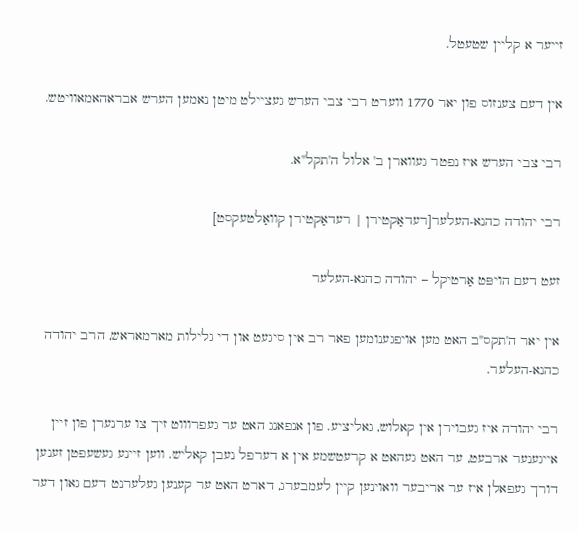זייער א קליין שטעטל.

אין דעם צענזוס פון יאר 1770 ווערט רבי צבי הערש געציילט מיטן נאמען הערש אבראהאמאוויטש.

רבי צבי הערש איז נפטר געווארן ב' אלול ה'תקל"א.

רבי יהודה כהנא-העלער[רעדאַקטירן | רעדאַקטירן קוואַלטעקסט]

זעט דעם הויפּט אַרטיקל – יהודה כהנא-העלער

אין יאר ה'תקס"ב האט מען אויפגענומען פאר רב אין סיגעט און די גלילות מארמאראש, הרב יהודה כהנא-העלער.

רבי יהודה איז געבוירן אין קאלוש, גאליציע. פון אנפאנג האט ער געפרוווט זיך צו ערנערן פון זיין אייגענער ארבעט, ער האט געהאט א קרעטשמע אין א דערפל נעבן קאליש. ווען זיינע געשעפטן זענען דורך געפאלן איז ער אריבער וואוינען קיין לעמבערג, דארט האט ער קענען געלערנט דעם גאון דער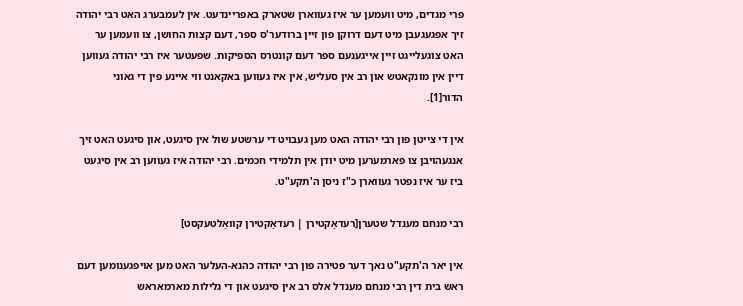פרי מגדים, מיט וועמען ער איז געווארן שטארק באפריינדעט. אין לעמבערג האט רבי יהודה זיך אפגעגעבן מיט דעם דרוקן פון זיין ברודער'ס ספר, דעם קצות החושן, צו וועמען ער האט צוגעלייגט זיין אייגענעם ספר דעם קונטרס הספיקות. שפעטער איז רבי יהודה געווען דיין אין מונקאטש און רב אין סעליש, אין איז געווען באקאנט ווי איינע פין די גאוני הדור[1].

אין די צייטן פון רבי יהודה האט מען געבויט די ערשטע שול אין סיגעט, און סיגעט האט זיך אנגעהויבן צו פארמערען מיט יודן אין תלמידי חכמים. רבי יהודה איז געווען רב אין סיגעט ביז ער איז נפטר געווארן כ"ז ניסן ה'תקע"ט.

רבי מנחם מענדל שטערן[רעדאַקטירן | רעדאַקטירן קוואַלטעקסט]

אין יאר ה'תקע"ט נאך דער פטירה פון רבי יהודה כהנא-העלער האט מען אויפגענומען דעם ראש בית דין רבי מנחם מענדל אלס רב אין סיגעט און די גלילות מארמאראש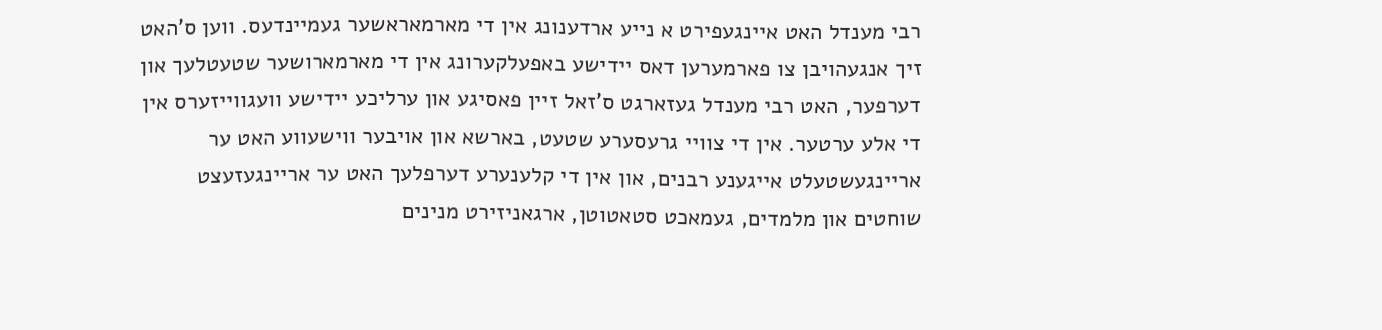רבי מענדל האט איינגעפירט א נייע ארדענונג אין די מארמאראשער געמיינדעס. ווען ס'האט זיך אנגעהויבן צו פארמערען דאס יידישע באפעלקערונג אין די מארמארושער שטעטלעך און דערפער, האט רבי מענדל געזארגט ס'זאל זיין פאסיגע און ערליכע יידישע וועגווייזערס אין די אלע ערטער. אין די צוויי גרעסערע שטעט, בארשא און אויבער ווישעווע האט ער אריינגעשטעלט אייגענע רבנים, און אין די קלענערע דערפלעך האט ער אריינגעזעצט שוחטים און מלמדים, געמאכט סטאטוטן, ארגאניזירט מנינים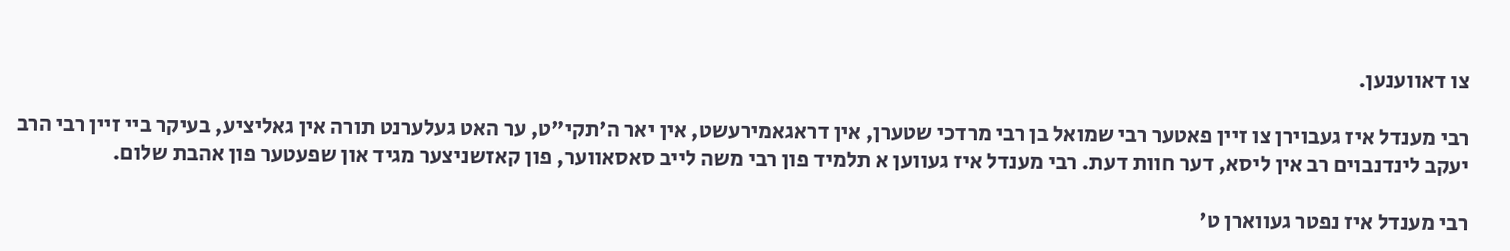צו דאווענען.

רבי מענדל איז געבוירן צו זיין פאטער רבי שמואל בן רבי מרדכי שטערן, אין דראגאמירעשט, אין יאר ה'תקי"ט, ער האט געלערנט תורה אין גאליציע, בעיקר ביי זיין רבי הרב יעקב לינדנבוים רב אין ליסא, דער חוות דעת. רבי מענדל איז געווען א תלמיד פון רבי משה לייב סאסאווער, פון קאזשניצער מגיד און שפעטער פון אהבת שלום.

רבי מענדל איז נפטר געווארן ט'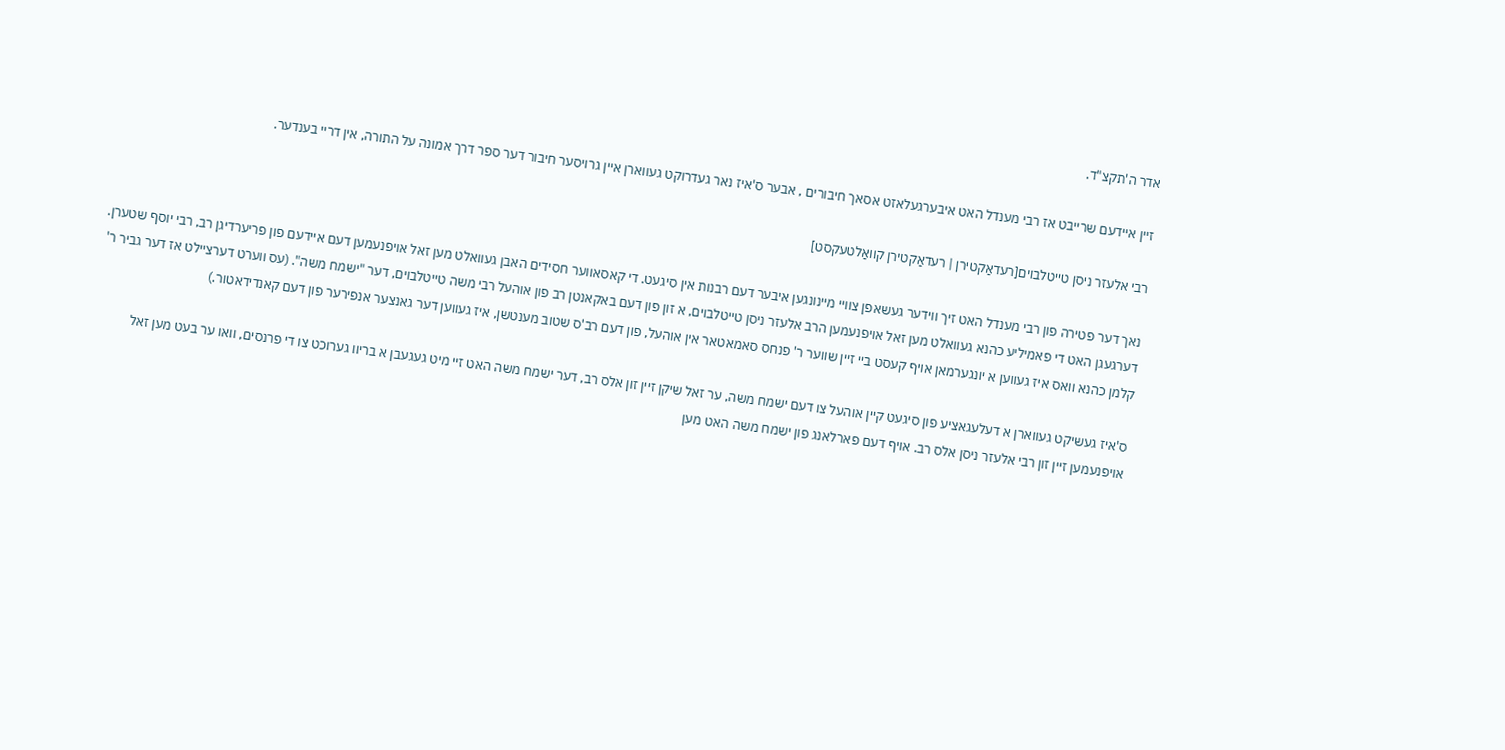אדר ה'תקצ"ד.

זיין איידעם שרייבט אז רבי מענדל האט איבערגעלאזט אסאך חיבורים , אבער ס'איז נאר געדרוקט געווארן איין גרויסער חיבור דער ספר דרך אמונה על התורה, אין דריי בענדער.

רבי אלעזר ניסן טייטלבוים[רעדאַקטירן | רעדאַקטירן קוואַלטעקסט]

נאך דער פטירה פון רבי מענדל האט זיך ווידער געשאפן צוויי מיינונגען איבער דעם רבנות אין סיגעט. די קאסאווער חסידים האבן געוואלט מען זאל אויפנעמען דעם איידעם פון פריערדיגן רב, רבי יוסף שטערן. דערגעגן האט די פאמיליע כהנא געוואלט מען זאל אויפנעמען הרב אלעזר ניסן טייטלבוים, א זון פון דעם באקאנטן רב פון אוהעל רבי משה טייטלבוים, דער "ישמח משה". (עס ווערט דערציילט אז דער גביר ר' קלמן כהנא וואס איז געווען א יונגערמאן אויף קעסט ביי זיין שווער ר' פנחס סאמאטאר אין אוהעל, פון דעם רב'ס שטוב מענטשן, איז געווען דער גאנצער אנפירער פון דעם קאנדידאטור.)

ס'איז געשיקט געווארן א דעלעגאציע פון סיגעט קיין אוהעל צו דעם ישמח משה, ער זאל שיקן זיין זון אלס רב, דער ישמח משה האט זיי מיט געגעבן א בריוו גערוכט צו די פרנסים, וואו ער בעט מען זאל אויפנעמען זיין זון רבי אלעזר ניסן אלס רב. אויף דעם פארלאנג פון ישמח משה האט מען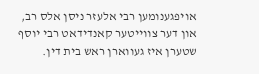אויפגענומען רבי אלעזר ניסן אלס רב, און דער צווייטער קאנדידאט רבי יוסף שטערן איז געווארן ראש בית דין.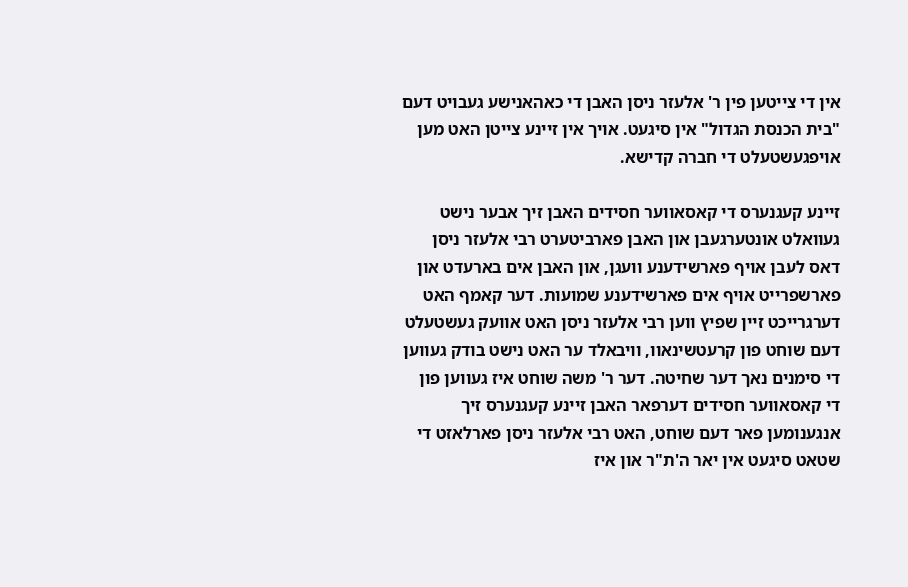אין די צייטען פין ר' אלעזר ניסן האבן די כאהאנישע געבויט דעם "בית הכנסת הגדול" אין סיגעט. אויך אין זיינע צייטן האט מען אויפגעשטעלט די חברה קדישא.

זיינע קעגנערס די קאסאווער חסידים האבן זיך אבער נישט געוואלט אונטערגעבן און האבן פארביטערט רבי אלעזר ניסן דאס לעבן אויף פארשידענע וועגן, און האבן אים בארעדט און פארשפרייט אויף אים פארשידענע שמועות. דער קאמף האט דערגרייכט זיין שפיץ ווען רבי אלעזר ניסן האט אוועק געשטעלט דעם שוחט פון קרעטשינאוו, וויבאלד ער האט נישט בודק געווען די סימנים נאך דער שחיטה. דער ר' משה שוחט איז געווען פון די קאסאווער חסידים דערפאר האבן זיינע קעגנערס זיך אנגענומען פאר דעם שוחט, האט רבי אלעזר ניסן פארלאזט די שטאט סיגעט אין יאר ה'ת"ר און איז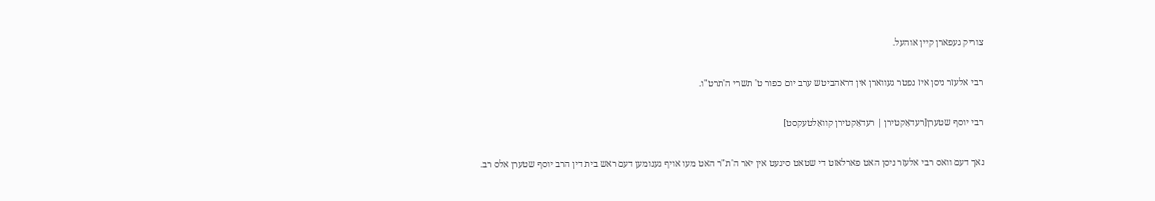צוריק געפארן קיין אוהעל.

רבי אלעזר ניסן איז נפטר געווארן אין דראהביטש ערב יום כפור ט' תשרי ה'תרט"ו.

רבי יוסף שטערן[רעדאַקטירן | רעדאַקטירן קוואַלטעקסט]

נאך דעם וואס רבי אלעזר ניסן האט פארלאזט די שטאט סיגעט אין יאר ה'ת"ר האט מעו אויף גענומען דעם ראש בית דין הרב יוסף שטערן אלס רב.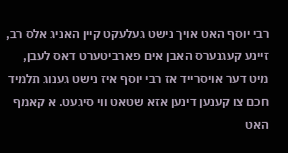רבי יוסף האט אויך נישט געלעקט קיין האניג אלס רב, זיינע קעגנערס האבן אים פארביטערט דאס לעבן, מיט דער אויסרייד אז רבי יוסף איז נישט גענוג תלמיד חכם צו קענען דינען אזא שטאט ווי סיגעט. א קאמף האט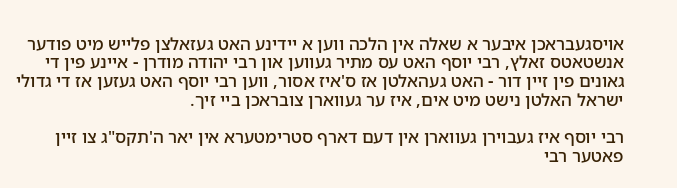אויסגעבראכן איבער א שאלה אין הלכה ווען א יידינע האט געזאלצן פלייש מיט פודער אנשטאטס זאלץ, רבי יוסף האט עס מתיר געווען און רבי יהודה מודרן - איינע פין די גאונים פין זיין דור - האט געהאלטן אז ס'איז אסור, ווען רבי יוסף האט געזען אז די גדולי ישראל האלטן נישט מיט אים, איז ער געווארן צובראכן ביי זיך.

רבי יוסף איז געבוירן געווארן אין דעם דארף סטרימטערא אין יאר ה'תקס"ג צו זיין פאטער רבי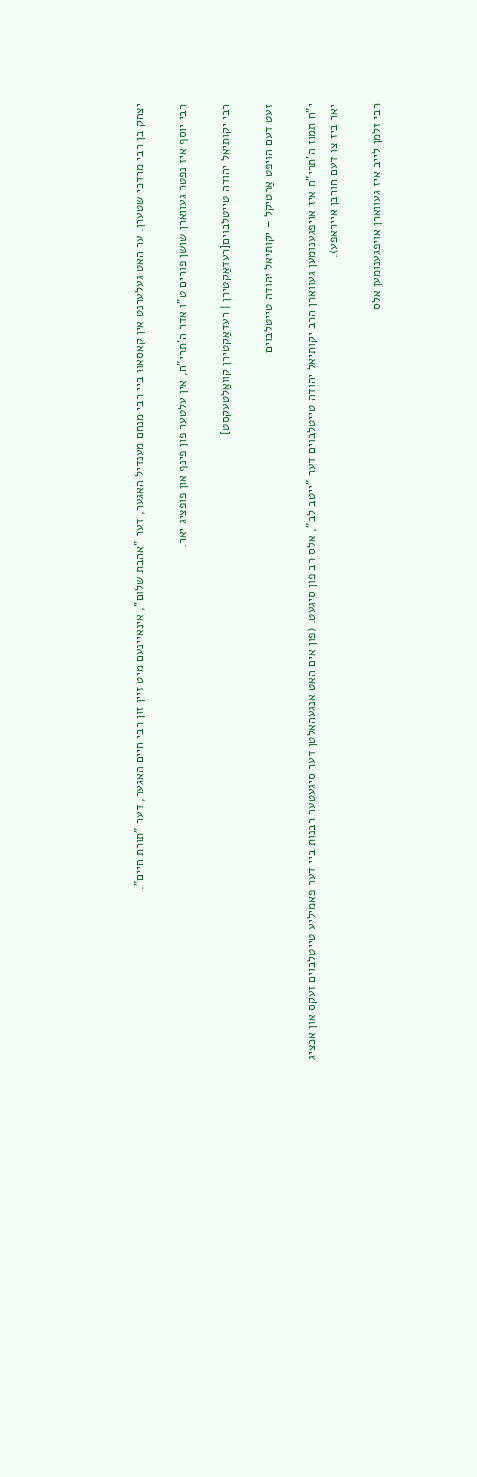יצחק בן רבי מרדכי שטערן. ער האט געלערנט אין קאסאוו ביי רבי מנחם מענדיל האגער, דער "אהבת שלום", אינאיינעם מיט זיין זון רבי חיים האגער, דער "תורת חיים".

רבי יוסף איז נפטר געווארן שושן פורים ט"ו אדר ה'תרי"ח, אין עלטער פון פינף און פופציג יאר.

רבי יקותיאל יהודה טייטלבוים[רעדאַקטירן | רעדאַקטירן קוואַלטעקסט]

זעט דעם הויפּט אַרטיקל – יקותיאל יהודה טייטלבוים

י"ח תמוז ה'תרי"ח איז אויפגענומען געווארן הרב יקותיאל יהודה טייטלבוים דער "ייטב לב", אלס רב פון סיגעט. (פון אים האט אנגעהאלטן דער סיגעטער רבנות ביי דער פאמיליע טייטלבוים זעקס און אכציג יאר ביז צו דעם חורבן אייראפע).

רבי זלמן לייב איז געווארן אויפגענומען אלס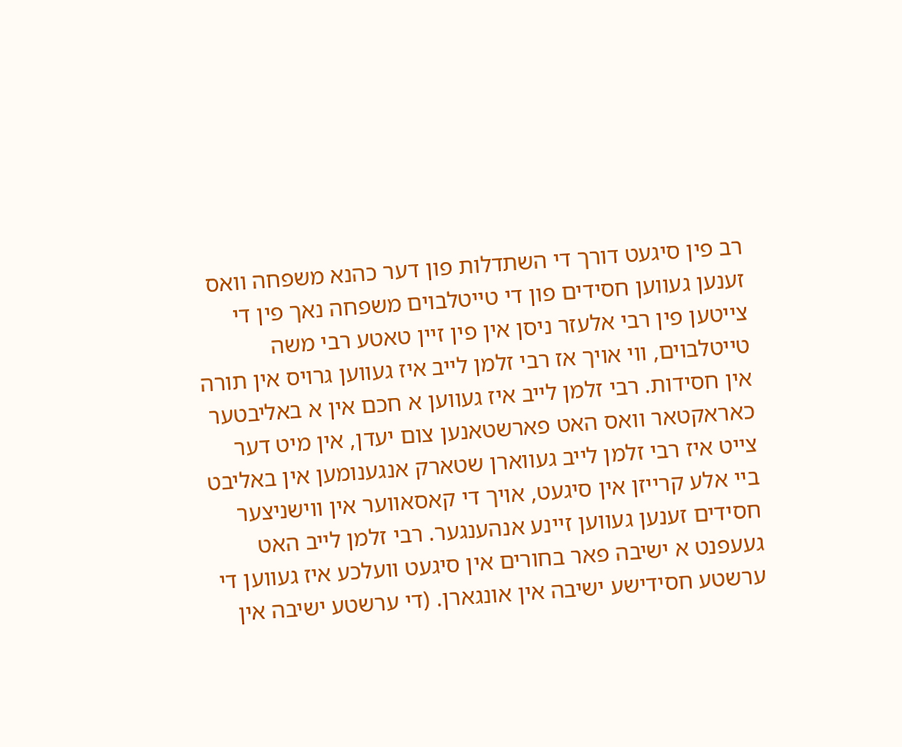רב פין סיגעט דורך די השתדלות פון דער כהנא משפחה וואס זענען געווען חסידים פון די טייטלבוים משפחה נאך פין די צייטען פין רבי אלעזר ניסן אין פין זיין טאטע רבי משה טייטלבוים, ווי אויך אז רבי זלמן לייב איז געווען גרויס אין תורה אין חסידות. רבי זלמן לייב איז געווען א חכם אין א באליבטער כאראקטאר וואס האט פארשטאנען צום יעדן, אין מיט דער צייט איז רבי זלמן לייב געווארן שטארק אנגענומען אין באליבט ביי אלע קרייזן אין סיגעט, אויך די קאסאווער אין ווישניצער חסידים זענען געווען זיינע אנהענגער. רבי זלמן לייב האט געעפנט א ישיבה פאר בחורים אין סיגעט וועלכע איז געווען די ערשטע חסידישע ישיבה אין אונגארן. (די ערשטע ישיבה אין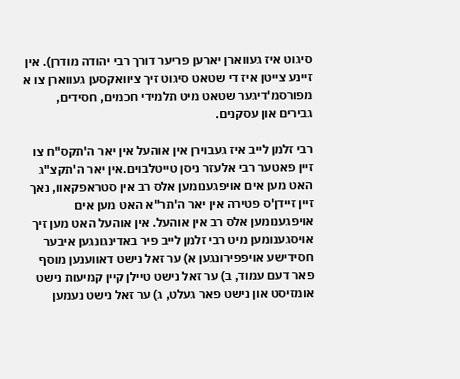סיגוט איז געווארן יארען פריער דורך רבי יהודה מודרן). אין זיינע צייטן איז די שטאט סיגוט זיך ציוואקסען געווארן צו א מפורסמ'דיגער שטאט מיט תלמידי חכמים, חסידים, גבירים און עסקנים.

רבי זלמן לייב איז געבוירן אין אוהעל אין יאר ה'תקס"ח צו זיין פאטער רבי אלעזר ניסן טייטלבוים.אין יאר ה'תקצ"ג האט מען אים אויפגענומען אלס רב אין סטראפקאוו, נאך זיין זיידן'ס פטירה אין יאר ה'תר"א האט מען אים אויפגענומען אלס רב אין אוהעל. אין אוהעל האט מען זיך אויסגענומען מיט רבי זלמן לייב פיר באדינגונגען איבער חסידישע אויפפירונגען א) ער זאל נישט דאווענען מוסף פאר דעם עמוד, ב) ער זאל נישט טיילן קיין קמיעות נישט אומזיסט און נישט פאר געלט, ג) ער זאל נישט נעמען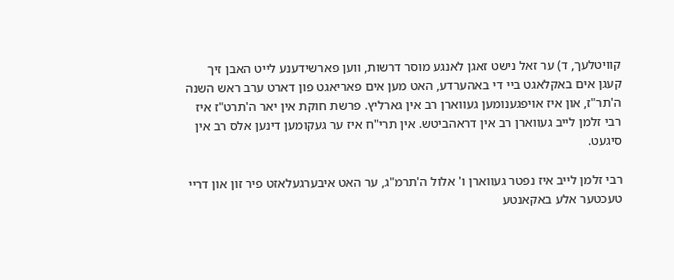קוויטלעך, ד) ער זאל נישט זאגן לאנגע מוסר דרשות, ווען פארשידענע לייט האבן זיך קעגן אים באקלאגט ביי די באהערדע, האט מען אים פאריאגט פון דארט ערב ראש השנה ה'תר"ז, און איז אויפגענומען געווארן רב אין גארליץ. פרשת חוקת אין יאר ה'תרט"ז איז רבי זלמן לייב געווארן רב אין דראהביטש. אין תרי"ח איז ער געקומען דינען אלס רב אין סיגעט.

רבי זלמן לייב איז נפטר געווארן ו' אלול ה'תרמ"ג, ער האט איבערגעלאזט פיר זון און דריי טעכטער אלע באקאנטע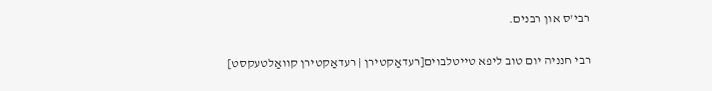רבי'ס און רבנים.

רבי חנניה יום טוב ליפא טייטלבוים[רעדאַקטירן | רעדאַקטירן קוואַלטעקסט]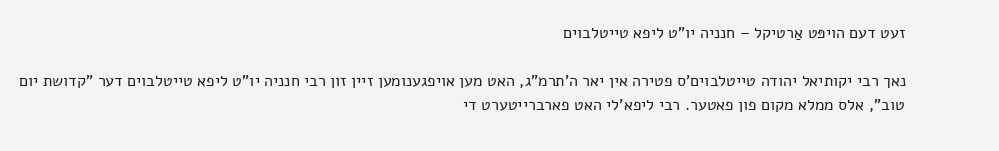זעט דעם הויפּט אַרטיקל – חנניה יו"ט ליפא טייטלבוים

נאך רבי יקותיאל יהודה טייטלבוים'ס פטירה אין יאר ה'תרמ"ג, האט מען אויפגענומען זיין זון רבי חנניה יו"ט ליפא טייטלבוים דער "קדושת יום טוב", אלס ממלא מקום פון פאטער. רבי ליפא'לי האט פארברייטערט די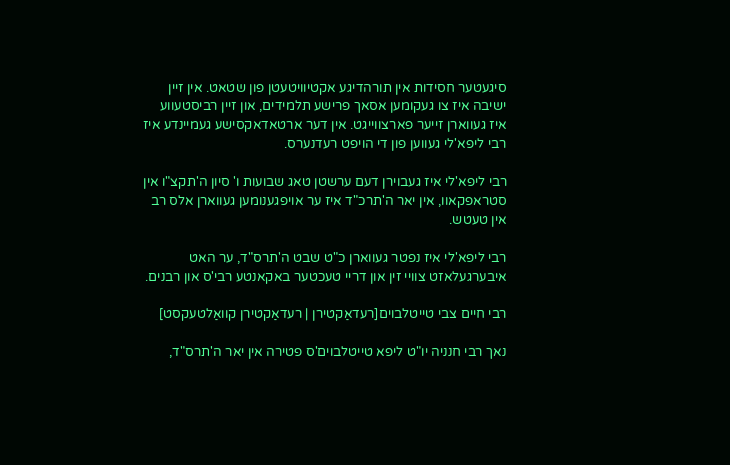סיגעטער חסידות אין תורהדיגע אקטיוויטעטן פון שטאט. אין זיין ישיבה איז צו געקומען אסאך פרישע תלמידים, און זיין רביסטעווע איז געווארן זייער פארצווייגט. אין דער ארטאדאקסישע געמיינדע איז רבי ליפא'לי געווען פון די הויפט רעדנערס.

רבי ליפא'לי איז געבוירן דעם ערשטן טאג שבועות ו' סיון ה'תקצ"ו אין סטראפקאוו, אין יאר ה'תרכ"ד איז ער אויפגענומען געווארן אלס רב אין טעטש.

רבי ליפא'לי איז נפטר געווארן כ"ט שבט ה'תרס"ד, ער האט איבערגעלאזט צוויי זין און דריי טעכטער באקאנטע רבי'ס און רבנים.

רבי חיים צבי טייטלבוים[רעדאַקטירן | רעדאַקטירן קוואַלטעקסט]

נאך רבי חנניה יו"ט ליפא טייטלבוים'ס פטירה אין יאר ה'תרס"ד,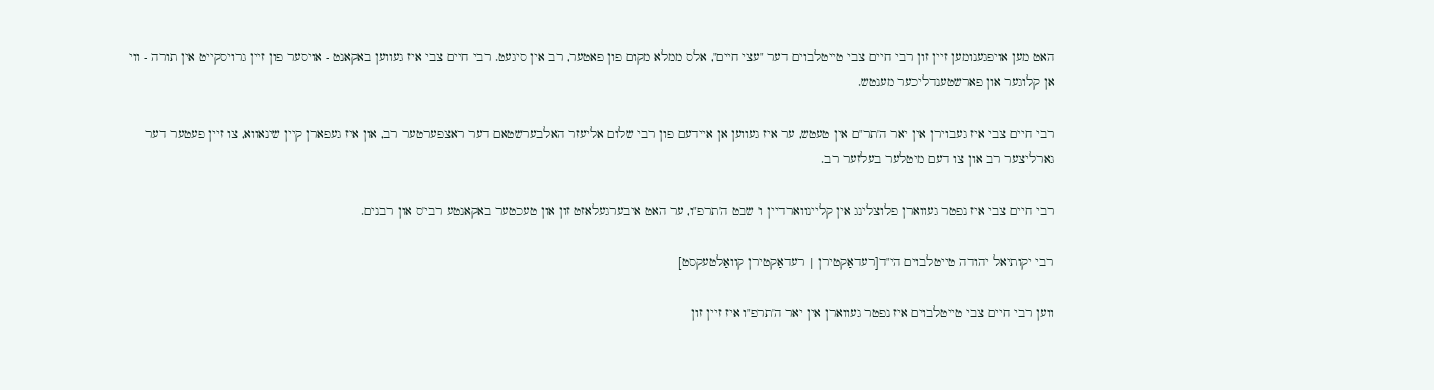האט מען אויפגענומען זיין זון רבי חיים צבי טייטלבוים דער "עצי חיים", אלס ממלא מקום פון פאטער, רב אין סיגעט. רבי חיים צבי איז געווען באקאנט - אויסער פון זיין גרויסקייט אין תורה - ווי אן קלוגער און פארשטענדליכער מענטש.

רבי חיים צבי איז געבוירן אין יאר ה'תר"ם אין טעטש, ער איז געווען אן איידעם פון רבי שלום אליעזר האלבערשטאם דער ראצפערטער רב, און איז געפארן קיין שינאווא, צו זיין פעטער דער גארליצער רב און צו דעם מיטלער בעלזער רב.

רבי חיים צבי איז נפטר געווארן פלוצלינג אין קליינווארדיין ו' שבט ה'תרפ"ו, ער האט איבערגעלאזט זון און טעכטער באקאנטע רבי'ס און רבנים.

רבי יקותיאל יהודה טייטלבוים הי"ד[רעדאַקטירן | רעדאַקטירן קוואַלטעקסט]

ווען רבי חיים צבי טייטלבוים איז נפטר געווארן אין יאר ה'תרפ"ו איז זיין זון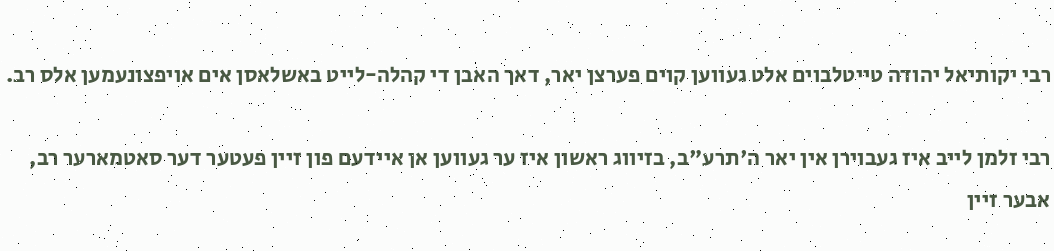רבי יקותיאל יהודה טייטלבוים אלט געווען קוים פערצן יאר, דאך האבן די קהלה-לייט באשלאסן אים אויפצונעמען אלס רב.

רבי זלמן לייב איז געבוירן אין יאר ה'תרע"ב, בזיווג ראשון איז ער געווען אן איידעם פון זיין פעטער דער סאטמארער רב, אבער זיין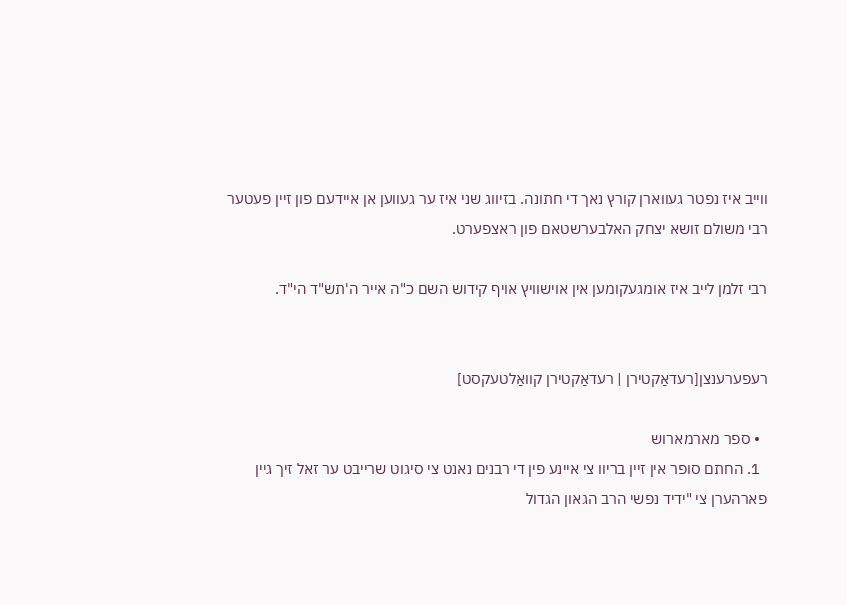ווייב איז נפטר געווארן קורץ נאך די חתונה. בזיווג שני איז ער געווען אן איידעם פון זיין פעטער רבי משולם זושא יצחק האלבערשטאם פון ראצפערט.

רבי זלמן לייב איז אומגעקומען אין אוישוויץ אויף קידוש השם כ"ה אייר ה'תש"ד הי"ד.


רעפערענצן[רעדאַקטירן | רעדאַקטירן קוואַלטעקסט]

  • ספר מארמארוש
  1. החתם סופר אין זיין בריוו צי איינע פין די רבנים נאנט צי סיגוט שרייבט ער זאל זיך גיין פארהערן צי "ידיד נפשי הרב הגאון הגדול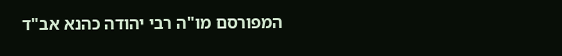המפורסם מו"ה רבי יהודה כהנא אב"ד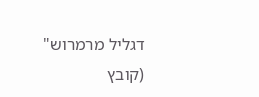דגליל מרמרוש" (קובץ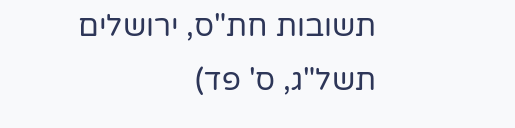תשובות חת"ס, ירושלים תשל"ג, ס' פד)